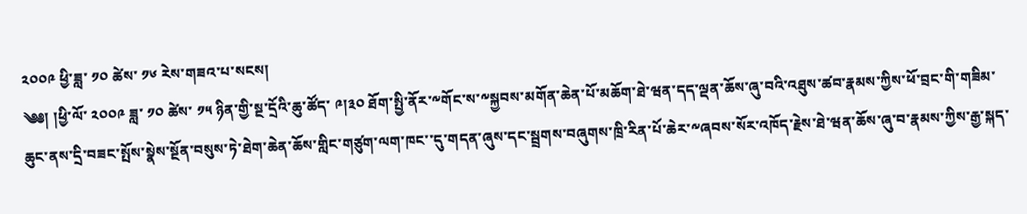༢༠༠༩ ཕྱི་ཟླ་ ༡༠ ཚེས་ ༡༦ རེས་གཟའ་པ་སངས།
༄༅། །ཕྱི་ལོ་ ༢༠༠༩ ཟླ་ ༡༠ ཚེས་ ༡༥ ཉིན་གྱི་སྔ་དྲོའི་ཆུ་ཚོད་ ༩།༣༠ ཐོག་སྤྱི་ནོར་༸གོང་ས་༸སྐྱབས་མགོན་ཆེན་པོ་མཆོག་ཐེ་ཝན་དད་ལྡན་ཆོས་ཞུ་བའི་འཐུས་ཚབ་རྣམས་ཀྱིས་ཕོ་བྲང་གི་གཟིམ་ཆུང་ནས་དྲི་བཟང་སྤོས་སྣེས་སྔོན་བསུས་ཏེ་ཐེག་ཆེན་ཆོས་གླིང་གཙུག་ལག་ཁང་་དུ་གདན་ཞུས་དང་སྦྲགས་བཞུགས་ཁྲི་རིན་པོ་ཆེར་༸ཞབས་སོར་འཁོད་རྗེས་ཐེ་ཝན་ཆོས་ཞུ་བ་རྣམས་ཀྱིས་རྒྱ་སྐད་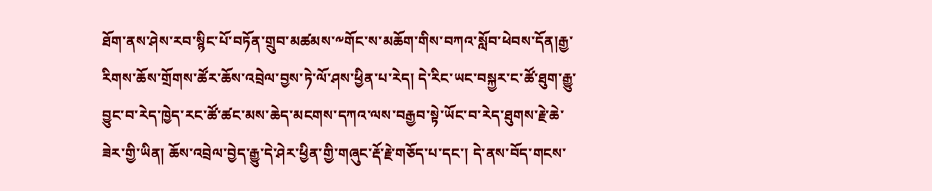ཐོག་ནས་ཤེས་རབ་སྙིང་པོ་བཏོན་གྲུབ་མཚམས་༸གོང་ས་མཆོག་གིས་བཀའ་སློབ་ཕེབས་དོན།རྒྱ་རིགས་ཆོས་གྲོགས་ཚོར་ཆོས་འབྲེལ་བྱས་ཏེ་ལོ་ཤས་ཕྱིན་པ་རེད། དེ་རིང་ཡང་བསྐྱར་ང་ཚོ་ཐུག་རྒྱུ་བྱུང་བ་རེད་ཁྱེད་རང་ཚོ་ཚང་མས་ཆེད་མངགས་དཀའ་ལས་བརྒྱབ་སྟེ་ཡོང་བ་རེད་ཐུགས་རྗེ་ཆེ་ཟེར་གྱི་ཡིན། ཆོས་འབྲེལ་བྱེད་རྒྱུ་དེ་ཤེར་ཕྱིན་གྱི་གཞུང་རྡོ་རྗེ་གཅོད་པ་དང་། དེ་ནས་བོད་གངས་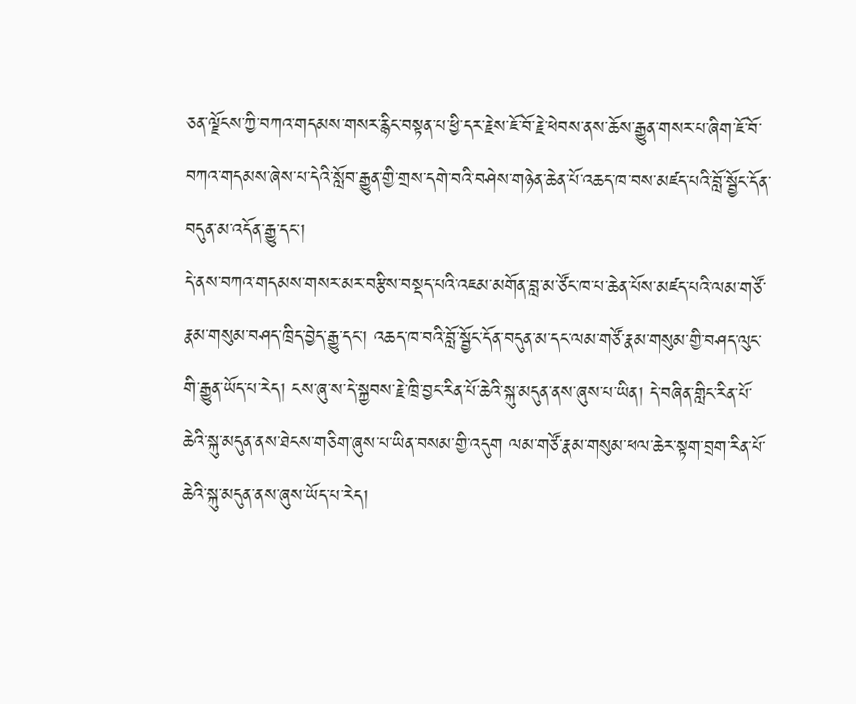ཅན་ལྗོངས་ཀྱི་བཀའ་གདམས་གསར་རྙིང་བསྟན་པ་ཕྱི་དར་རྗེས་ཇོ་བོ་རྗེ་ཕེབས་ནས་ཆོས་རྒྱུན་གསར་པ་ཞིག་ཇོ་བོ་བཀའ་གདམས་ཞེས་པ་དེའི་སློབ་རྒྱུན་གྱི་གྲས་དགེ་བའི་བཤེས་གཉེན་ཆེན་པོ་འཆད་ཁ་བས་མཛད་པའི་བློ་སྦྱོང་དོན་བདུན་མ་འདོན་རྒྱུ་དང་།
དེ་ནས་བཀའ་གདམས་གསར་མར་བརྩིས་བསྡད་པའི་འཇམ་མགོན་བླ་མ་ཙོང་ཁ་པ་ཆེན་པོས་མཛད་པའི་ལམ་གཙོ་རྣམ་གསུམ་བཤད་ཁྲིད་བྱེད་རྒྱུ་དང་། འཆད་ཁ་བའི་བློ་སྦྱོང་དོན་བདུན་མ་དང་ལམ་གཙོ་རྣམ་གསུམ་གྱི་བཤད་ལུང་གི་རྒྱུན་ཡོད་པ་རེད། ངས་ཞུ་ས་དེ་སྐྱབས་རྗེ་ཁྲི་བྱང་རིན་པོ་ཆེའི་སྐུ་མདུན་ནས་ཞུས་པ་ཡིན། དེ་བཞིན་གླིང་རིན་པོ་ཆེའི་སྐུ་མདུན་ནས་ཐེངས་གཅིག་ཞུས་པ་ཡིན་བསམ་གྱི་འདུག ལམ་གཙོ་རྣམ་གསུམ་ཕལ་ཆེར་སྟག་བྲག་རིན་པོ་ཆེའི་སྐུ་མདུན་ནས་ཞུས་ཡོད་པ་རེད།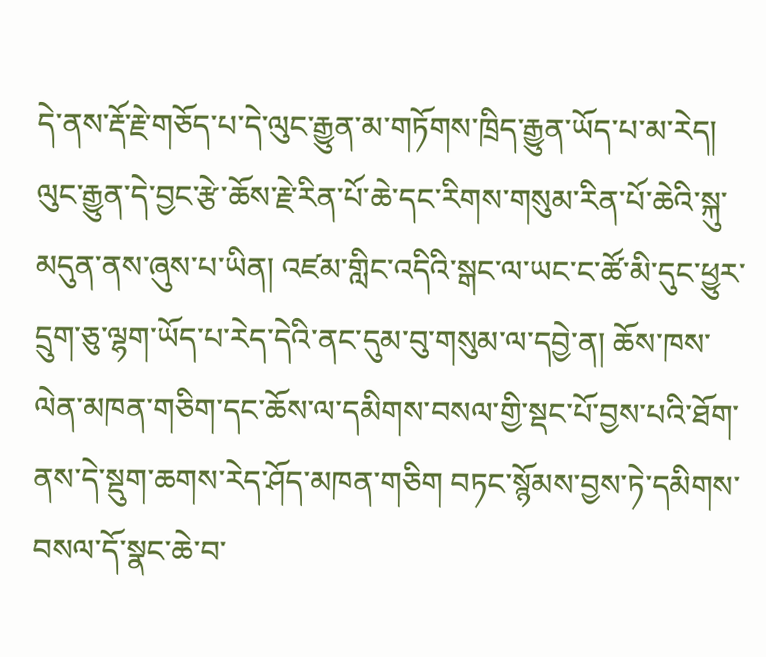དེ་ནས་རྡོ་རྗེ་གཅོད་པ་དེ་ལུང་རྒྱུན་མ་གཏོགས་ཁྲིད་རྒྱུན་ཡོད་པ་མ་རེད། ལུང་རྒྱུན་དེ་བྱང་རྩེ་ཆོས་རྗེ་རིན་པོ་ཆེ་དང་རིགས་གསུམ་རིན་པོ་ཆེའི་སྐུ་མདུན་ནས་ཞུས་པ་ཡིན། འཛམ་གླིང་འདིའི་སྒང་ལ་ཡང་ང་ཚོ་མི་དུང་ཕྱུར་དྲུག་ཅུ་ལྷག་ཡོད་པ་རེད་དེའི་ནང་དུམ་བུ་གསུམ་ལ་དབྱེ་ན། ཆོས་ཁས་ལེན་མཁན་གཅིག་དང་ཆོས་ལ་དམིགས་བསལ་གྱི་སྡང་པོ་བྱས་པའི་ཐོག་ནས་དེ་སྡུག་ཆགས་རེད་ཤོད་མཁན་གཅིག བཏང་སྙོམས་བྱས་ཏེ་དམིགས་བསལ་དོ་སྣང་ཆེ་བ་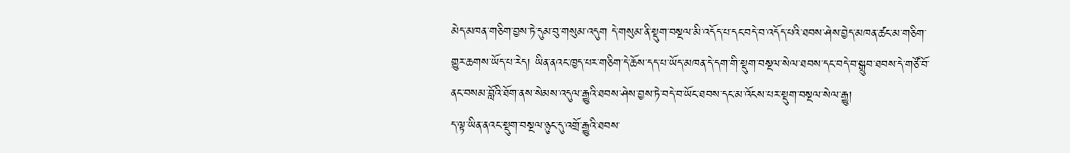མེད་མཁན་གཅིག་བྱས་ཏེ་དུམ་བུ་གསུམ་འདུག དེ་གསུམ་ནི་སྡུག་བསྔལ་མི་འདོད་པ་དང་བདེ་བ་འདོད་པའི་ཐབས་ཤེས་བྱེད་མཁན་ཚང་མ་གཅིག་གྱུར་ཆགས་ཡོད་པ་རེད། ཡིན་ནའང་ཁྱད་པར་གཅིག་དེ་ཆོས་དད་པ་ཡོད་མཁན་དེ་དག་གི་སྡུག་བསྔལ་སེལ་ཐབས་དང་བདེ་བ་སྒྲུབ་ཐབས་དེ་གཙོ་བོ་ནང་བསམ་བློའི་ཐོག་ནས་སེམས་འདུལ་རྒྱུའི་ཐབས་ཤེས་བྱས་ཏེ་བདེ་བ་ཡོང་ཐབས་དང་མ་འོངས་པར་སྡུག་བསྔལ་སེལ་རྒྱུ།
ད་ལྟ་ཡིན་ནའང་སྡུག་བསྔལ་ཉུང་དུ་འགྲོ་རྒྱུའི་ཐབས་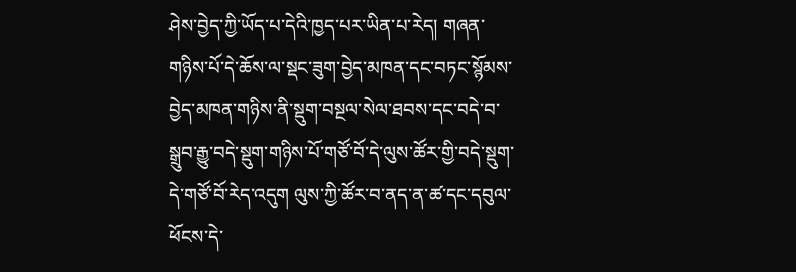ཤེས་བྱེད་ཀྱི་ཡོད་པ་དེའི་ཁྱད་པར་ཡིན་པ་རེད། གཞན་གཉིས་པོ་དེ་ཆོས་ལ་སྡང་ཟུག་བྱེད་མཁན་དང་བཏང་སྙོམས་བྱེད་མཁན་གཉིས་ནི་སྡུག་བསྔལ་སེལ་ཐབས་དང་བདེ་བ་སྒྲུབ་རྒྱུ་བདེ་སྡུག་གཉིས་པོ་གཙོ་བོ་དེ་ལུས་ཚོར་གྱི་བདེ་སྡུག་དེ་གཙོ་བོ་རེད་འདུག ལུས་ཀྱི་ཚོར་བ་ནད་ན་ཚ་དང་དབུལ་ཕོངས་དེ་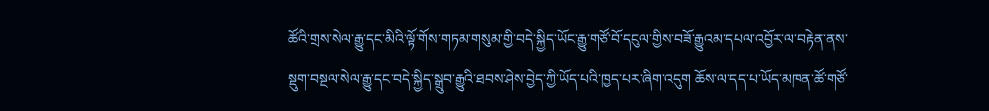ཚོའི་གྲས་སེལ་རྒྱུ་དང་མིའི་ལྟོ་གོས་གཏམ་གསུམ་གྱི་བདེ་སྐྱིད་ཡོང་རྒྱུ་གཙོ་བོ་དངུལ་གྱིས་བཟོ་རྒྱུའམ་དཔལ་འབྱོར་ལ་བརྟེན་ནས་སྡུག་བསྔལ་སེལ་རྒྱུ་དང་བདེ་སྐྱིད་སྒྲུབ་རྒྱུའི་ཐབས་ཤེས་བྱེད་ཀྱི་ཡོད་པའི་ཁྱད་པར་ཞིག་འདུག ཆོས་ལ་དད་པ་ཡོད་མཁན་ཚོ་གཙོ་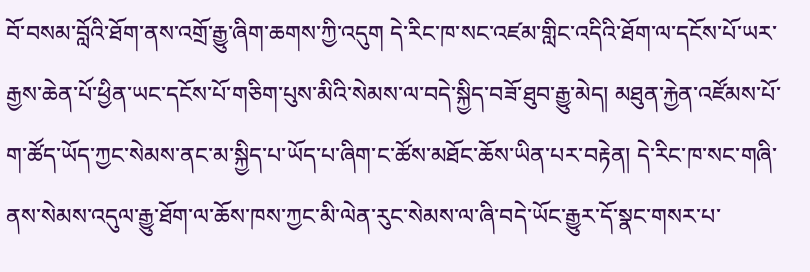བོ་བསམ་བློའི་ཐོག་ནས་འགྲོ་རྒྱུ་ཞིག་ཆགས་ཀྱི་འདུག དེ་རིང་ཁ་སང་འཛམ་གླིང་འདིའི་ཐོག་ལ་དངོས་པོ་ཡར་རྒྱས་ཆེན་པོ་ཕྱིན་ཡང་དངོས་པོ་གཅིག་པུས་མིའི་སེམས་ལ་བདེ་སྐྱིད་བཟོ་ཐུབ་རྒྱུ་མེད། མཐུན་རྐྱེན་འཛོམས་པོ་ག་ཚོད་ཡོད་ཀྱང་སེམས་ནང་མ་སྐྱིད་པ་ཡོད་པ་ཞིག་ང་ཚོས་མཐོང་ཆོས་ཡིན་པར་བརྟེན། དེ་རིང་ཁ་སང་གཞི་ནས་སེམས་འདུལ་རྒྱུ་ཐོག་ལ་ཆོས་ཁས་ཀྱང་མི་ལེན་རུང་སེམས་ལ་ཞི་བདེ་ཡོང་རྒྱུར་དོ་སྣང་གསར་པ་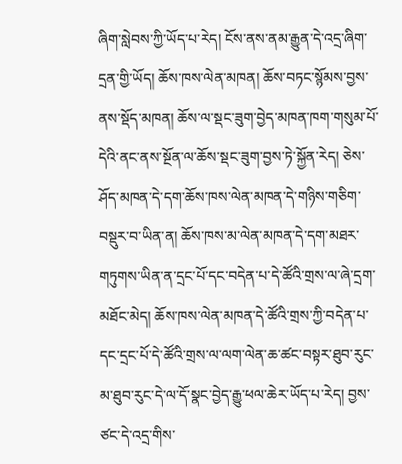ཞིག་སླེབས་ཀྱི་ཡོད་པ་རེད། ངོས་ནས་ནམ་རྒྱུན་དེ་འདྲ་ཞིག་དྲན་གྱི་ཡོད། ཆོས་ཁས་ལེན་མཁན། ཆོས་བཏང་སྙོམས་བྱས་ནས་སྡོད་མཁན། ཆོས་ལ་སྡང་ཟུག་བྱེད་མཁན་ཁག་གསུམ་པོ་དེའི་ནང་ནས་སྔོན་ལ་ཆོས་སྡང་ཟུག་བྱས་ཏེ་སྐྱོན་རེད། ཅེས་ཤོད་མཁན་དེ་དག་ཆོས་ཁས་ལེན་མཁན་དེ་གཉིས་གཅིག་བསྡུར་བ་ཡིན་ན། ཆོས་ཁས་མ་ལེན་མཁན་དེ་དག་མཐར་གཏུགས་ཡིན་ན་དྲང་པོ་དང་བདེན་པ་དེ་ཚོའི་གྲས་ལ་ཞེ་དྲག་མཐོང་མེད། ཆོས་ཁས་ལེན་མཁན་དེ་ཚོའི་གྲས་ཀྱི་བདེན་པ་དང་དྲང་པོ་དེ་ཚོའི་གྲས་ལ་ལག་ལེན་ཆ་ཚང་བསྟར་ཐུབ་རུང་མ་ཐུབ་རུང་དེ་ལ་དོ་སྣང་བྱེད་རྒྱུ་ཕལ་ཆེར་ཡོད་པ་རེད། བྱས་ཙང་དེ་འདྲ་གིས་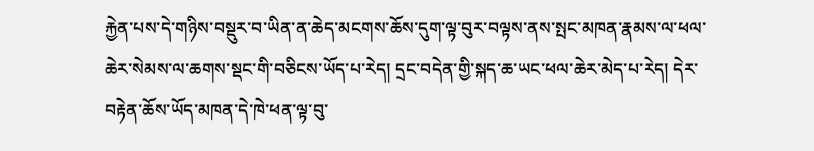རྐྱེན་པས་དེ་གཉིས་བསྡུར་བ་ཡིན་ན་ཆེད་མངགས་ཆོས་དུག་ལྟ་བུར་བལྟས་ནས་སྤང་མཁན་རྣམས་ལ་ཕལ་ཆེར་སེམས་ལ་ཆགས་སྡང་གི་བཅིངས་ཡོད་པ་རེད། དྲང་བདེན་གྱི་སྐད་ཆ་ཡང་ཕལ་ཆེར་མེད་པ་རེད། དེར་བརྟེན་ཆོས་ཡོད་མཁན་དེ་ཁེ་ཕན་ལྟ་བུ་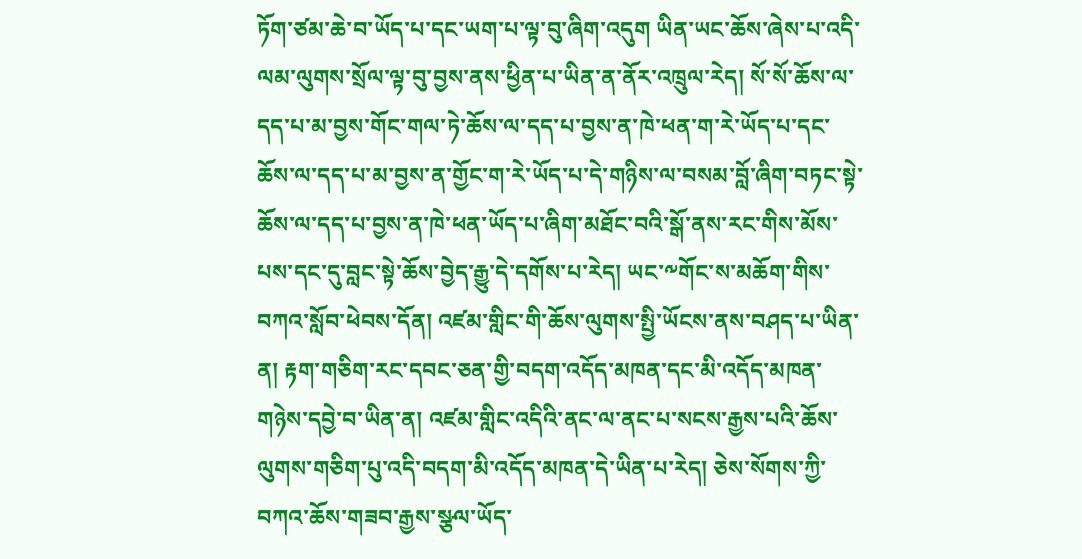ཏོག་ཙམ་ཆེ་བ་ཡོད་པ་དང་ཡག་པ་ལྟ་བུ་ཞིག་འདུག ཡིན་ཡང་ཆོས་ཞེས་པ་འདི་ལམ་ལུགས་སྲོལ་ལྟ་བུ་བྱས་ནས་ཕྱིན་པ་ཡིན་ན་ནོར་འཁྲུལ་རེད། སོ་སོ་ཆོས་ལ་དད་པ་མ་བྱས་གོང་གལ་ཏེ་ཆོས་ལ་དད་པ་བྱས་ན་ཁེ་ཕན་ག་རེ་ཡོད་པ་དང་ཆོས་ལ་དད་པ་མ་བྱས་ན་གྱོང་ག་རེ་ཡོད་པ་དེ་གཉིས་ལ་བསམ་བློ་ཞིག་བཏང་སྟེ་ཆོས་ལ་དད་པ་བྱས་ན་ཁེ་ཕན་ཡོད་པ་ཞིག་མཐོང་བའི་སྒོ་ནས་རང་གིས་མོས་པས་དང་དུ་བླང་སྟེ་ཆོས་བྱེད་རྒྱུ་དེ་དགོས་པ་རེད། ཡང་༸གོང་ས་མཆོག་གིས་བཀའ་སློབ་ཕེབས་དོན། འཛམ་གླིང་གི་ཆོས་ལུགས་སྤྱི་ཡོངས་ནས་བཤད་པ་ཡིན་ན། རྟག་གཅིག་རང་དབང་ཅན་གྱི་བདག་འདོད་མཁན་དང་མི་འདོད་མཁན་གཉེས་དབྱེ་བ་ཡིན་ན། འཛམ་གླིང་འདིའི་ནང་ལ་ནང་པ་སངས་རྒྱས་པའི་ཆོས་ལུགས་གཅིག་པུ་འདི་བདག་མི་འདོད་མཁན་དེ་ཡིན་པ་རེད། ཅེས་སོགས་ཀྱི་བཀའ་ཆོས་གཟབ་རྒྱས་སྩལ་ཡོད་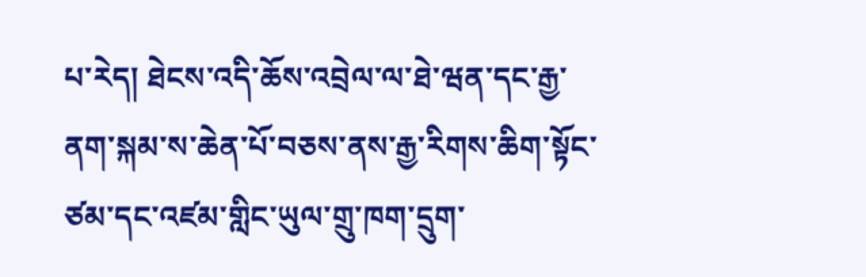པ་རེད། ཐེངས་འདི་ཆོས་འབྲེལ་ལ་ཐེ་ཝན་དང་རྒྱ་ནག་སྐམ་ས་ཆེན་པོ་བཅས་ནས་རྒྱ་རིགས་ཆིག་སྟོང་ཙམ་དང་འཛམ་གླིང་ཡུལ་གྲུ་ཁག་དྲུག་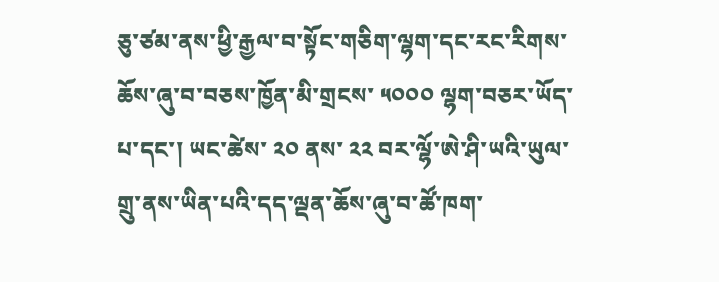ཅུ་ཙམ་ནས་ཕྱི་རྒྱལ་བ་སྟོང་གཅིག་ལྷག་དང་རང་རིགས་ཆོས་ཞུ་བ་བཅས་ཁྱོན་མི་གྲངས་ ༥༠༠༠ ལྷག་བཅར་ཡོད་པ་དང་། ཡང་ཚེས་ ༢༠ ནས་ ༢༢ བར་ལྷོ་ཨེ་ཤི་ཡའི་ཡུལ་གྲུ་ནས་ཡིན་པའི་དད་ལྡན་ཆོས་ཞུ་བ་ཚོ་ཁག་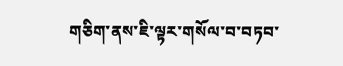གཅིག་ནས་ཇི་ལྟར་གསོལ་བ་བཏབ་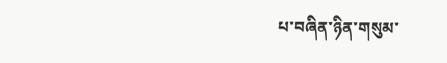པ་བཞིན་ཉིན་གསུམ་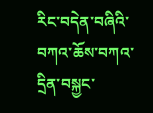རིང་བདེན་བཞིའི་བཀའ་ཆོས་བཀའ་དྲིན་བསྐྱང་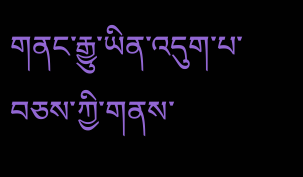གནང་རྒྱུ་ཡིན་འདུག་པ་བཅས་ཀྱི་གནས་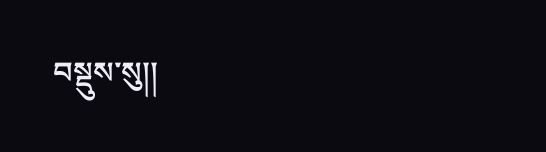བསྡུས་སུ།།